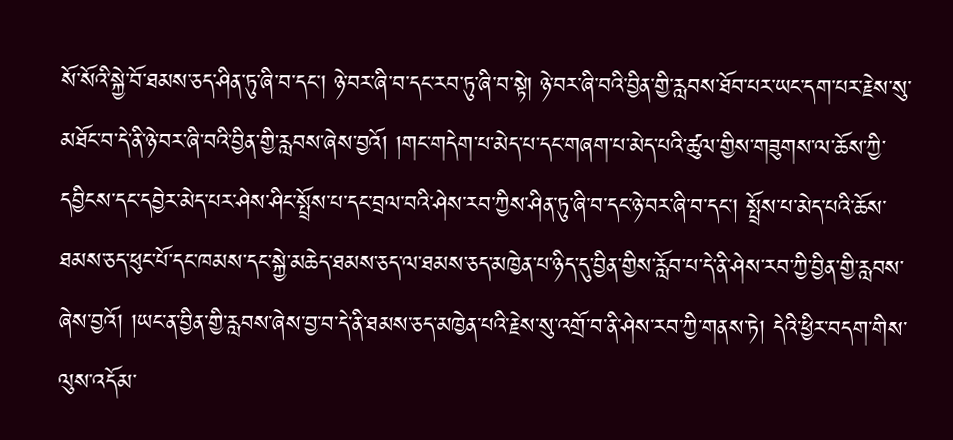སོ་སོའི་སྐྱེ་བོ་ཐམས་ཅད་ཤིན་ཏུ་ཞི་བ་དང་། ཉེ་བར་ཞི་བ་དང་རབ་ཏུ་ཞི་བ་སྟེ། ཉེ་བར་ཞི་བའི་བྱིན་གྱི་རླབས་ཐོབ་པར་ཡང་དག་པར་རྗེས་སུ་མཐོང་བ་དེ་ནི་ཉེ་བར་ཞི་བའི་བྱིན་གྱི་རླབས་ཞེས་བྱའོ། །གང་གདེག་པ་མེད་པ་དང་གཞག་པ་མེད་པའི་ཚུལ་གྱིས་གཟུགས་ལ་ཆོས་ཀྱི་དབྱིངས་དང་དབྱེར་མེད་པར་ཤེས་ཤིང་སྤྲོས་པ་དང་བྲལ་བའི་ཤེས་རབ་ཀྱིས་ཤིན་ཏུ་ཞི་བ་དང་ཉེ་བར་ཞི་བ་དང་། སྤྲོས་པ་མེད་པའི་ཆོས་ཐམས་ཅད་ཕུང་པོ་དང་ཁམས་དང་སྐྱེ་མཆེད་ཐམས་ཅད་ལ་ཐམས་ཅད་མཁྱེན་པ་ཉིད་དུ་བྱིན་གྱིས་རློབ་པ་དེ་ནི་ཤེས་རབ་ཀྱི་བྱིན་གྱི་རླབས་ཞེས་བྱའོ། །ཡང་ན་བྱིན་གྱི་རླབས་ཞེས་བྱ་བ་དེ་ནི་ཐམས་ཅད་མཁྱེན་པའི་རྗེས་སུ་འགྲོ་བ་ནི་ཤེས་རབ་ཀྱི་གནས་ཏེ། དེའི་ཕྱིར་བདག་གིས་ལུས་འདོམ་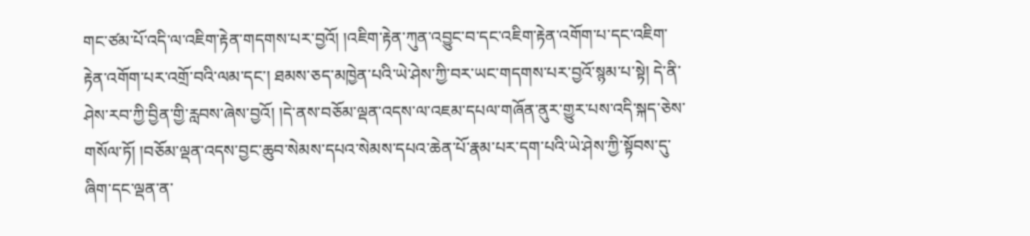གང་ཙམ་པོ་འདི་ལ་འཇིག་རྟེན་གདགས་པར་བྱའོ། །འཇིག་རྟེན་ཀུན་འབྱུང་བ་དང་འཇིག་རྟེན་འགོག་པ་དང་འཇིག་རྟེན་འགོག་པར་འགྲོ་བའི་ལམ་དང་། ཐམས་ཅད་མཁྱེན་པའི་ཡེ་ཤེས་ཀྱི་བར་ཡང་གདགས་པར་བྱའོ་སྙམ་པ་སྟེ། དེ་ནི་ཤེས་རབ་ཀྱི་བྱིན་གྱི་རླབས་ཞེས་བྱའོ། །དེ་ནས་བཅོམ་ལྡན་འདས་ལ་འཇམ་དཔལ་གཞོན་ནུར་གྱུར་པས་འདི་སྐད་ཅེས་གསོལ་ཏོ། །བཅོམ་ལྡན་འདས་བྱང་ཆུབ་སེམས་དཔའ་སེམས་དཔའ་ཆེན་པོ་རྣམ་པར་དག་པའི་ཡེ་ཤེས་ཀྱི་སྟོབས་དུ་ཞིག་དང་ལྡན་ན་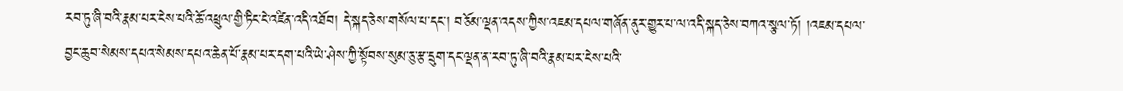རབ་ཏུ་ཞི་བའི་རྣམ་པར་ངེས་པའི་ཆོ་འཕྲུལ་གྱི་ཏིང་ངེ་འཛིན་འདི་འཐོབ། དེ་སྐད་ཅེས་གསོལ་པ་དང་། བཅོམ་ལྡན་འདས་ཀྱིས་འཇམ་དཔལ་གཞོན་ནུར་གྱུར་པ་ལ་འདི་སྐད་ཅེས་བཀའ་སྩལ་ཏོ། །འཇམ་དཔལ་བྱང་ཆུབ་སེམས་དཔའ་སེམས་དཔའ་ཆེན་པོ་རྣམ་པར་དག་པའི་ཡེ་ཤེས་ཀྱི་སྟོབས་སུམ་ཅུ་རྩ་དྲུག་དང་ལྡན་ན་རབ་ཏུ་ཞི་བའི་རྣམ་པར་ངེས་པའི་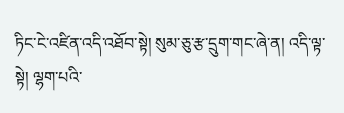ཏིང་ངེ་འཛིན་འདི་འཐོབ་སྟེ། སུམ་ཅུ་རྩ་དྲུག་གང་ཞེ་ན། འདི་ལྟ་སྟེ། ལྷག་པའི་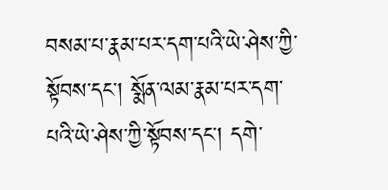བསམ་པ་རྣམ་པར་དག་པའི་ཡེ་ཤེས་ཀྱི་སྟོབས་དང་། སྨོན་ལམ་རྣམ་པར་དག་པའི་ཡེ་ཤེས་ཀྱི་སྟོབས་དང་། དགེ་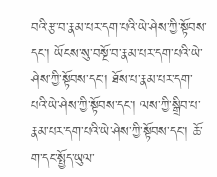བའི་རྩ་བ་རྣམ་པར་དག་པའི་ཡེ་ཤེས་ཀྱི་སྟོབས་དང་། ཡོངས་སུ་བསྔོ་བ་རྣམ་པར་དག་པའི་ཡེ་ཤེས་ཀྱི་སྟོབས་དང་། ཐོས་པ་རྣམ་པར་དག་པའི་ཡེ་ཤེས་ཀྱི་སྟོབས་དང་། ལས་ཀྱི་སྒྲིབ་པ་རྣམ་པར་དག་པའི་ཡེ་ཤེས་ཀྱི་སྟོབས་དང་། ཆོ་ག་དང་སྤྱོད་ཡུལ་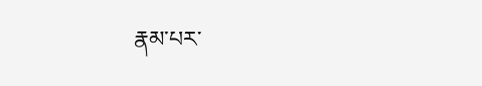རྣམ་པར་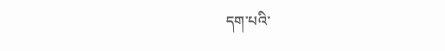དག་པའི་